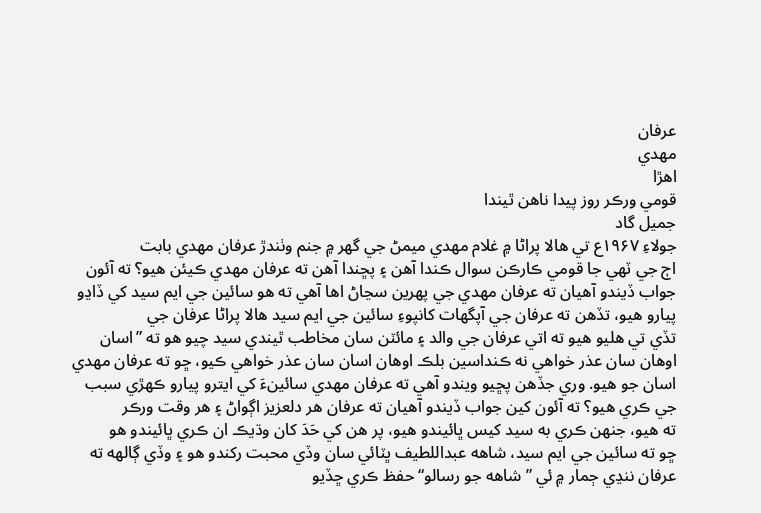عرفان
مهدي
اهڙا
قومي ورڪر روز پيدا ناهن ٿيندا
جميل گاد
جولاءِ ۱۹۶۷ع تي هالا پراڻا ۾ غلام مهدي ميمڻ جي گهر ۾ جنم وٺندڙ عرفان مهدي بابت
اڄ جي ٽهي جا قومي ڪارڪن سوال ڪندا آهن ۽ پڇندا آهن ته عرفان مهدي ڪيئن هيو؟ ته آئون
جواب ڏيندو آهيان ته عرفان مهدي جي پهرين سڃاڻ اها آهي ته هو سائين جي ايم سيد کي ڏاڍو
پيارو هيو، تڏهن ته عرفان جي آپگهات کانپوءِ سائين جي ايم سيد هالا پراڻا عرفان جي
تڏي تي هليو هيو ته اتي عرفان جي والد ۽ مائٽن سان مخاطب ٿيندي سيد چيو هو ته ”اسان
اوهان سان عذر خواهي نه ڪنداسين بلڪ اوهان اسان سان عذر خواهي ڪيو، ڇو ته عرفان مهدي
اسان جو هيو. وري جڏهن پڇيو ويندو آهي ته عرفان مهدي سائينءَ کي ايترو پيارو ڪهڙي سبب
جي ڪري هيو؟ ته آئون کين جواب ڏيندو آهيان ته عرفان هر دلعزيز اڳواڻ ۽ هر وقت ورڪر
ته هيو، جنهن ڪري به سيد کيس ڀائيندو هيو، پر هن کي حَدَ کان وڌيڪ ان ڪري ڀائيندو هو
ڇو ته سائين جي ايم سيد، شاهه عبداللطيف ڀٽائي سان وڏي محبت رکندو هو ۽ وڏي ڳالهه ته
عرفان ننڍي ڄمار ۾ ئي ”شاهه جو رسالو“ حفظ ڪري ڇڏيو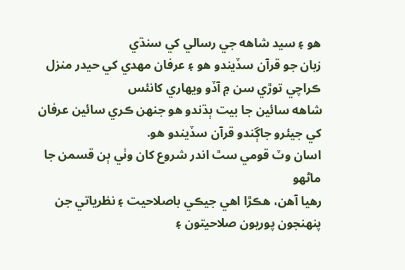هو ۽ سيد شاهه جي رسالي کي سنڌي
زبان جو قرآن سڏيندو هو ۽ عرفان مهدي کي حيدر منزل ڪراچي توڙي سن ۾ آڏو ويهاري کانئس
شاهه سائين جا بيت ٻڌندو هو جنهن ڪري سائين عرفان کي جيئرو جاڳندو قرآن سڏيندو هو.
اسان وٽ قومي سٿ اندر شروع کان وٺي ٻن قسمن جا ماڻهو
رهيا آهن، هڪڙا اهي جيڪي باصلاحيت ۽ نظرياتي جن پنهنجون پوريون صلاحيتون ۽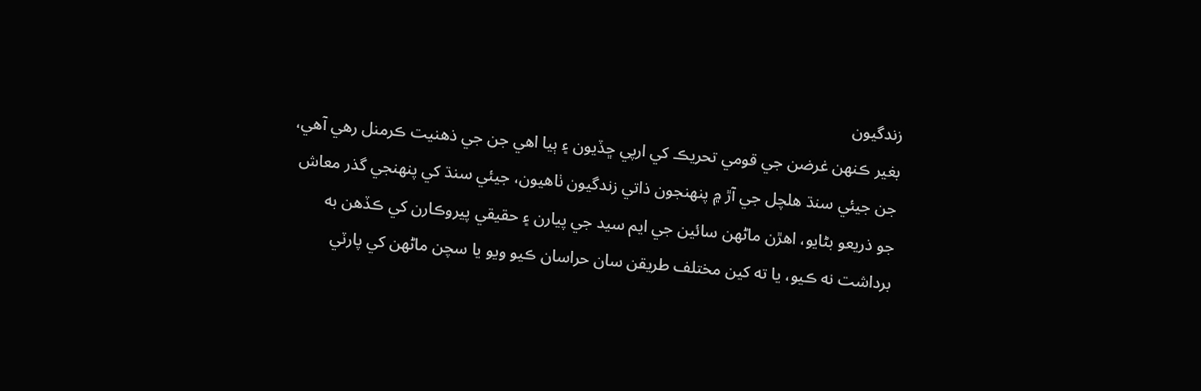زندگيون
بغير ڪنهن غرضن جي قومي تحريڪ کي ارپي ڇڏيون ۽ ٻيا اهي جن جي ذهنيت ڪرمنل رهي آهي،
جن جيئي سنڌ هلچل جي آڙ ۾ پنهنجون ذاتي زندگيون ٺاهيون، جيئي سنڌ کي پنهنجي گذر معاش
جو ذريعو بڻايو، اهڙن ماڻهن سائين جي ايم سيد جي پيارن ۽ حقيقي پيروڪارن کي ڪڏهن به
برداشت نه ڪيو، يا ته کين مختلف طريقن سان حراسان ڪيو ويو يا سچن ماڻهن کي پارٽي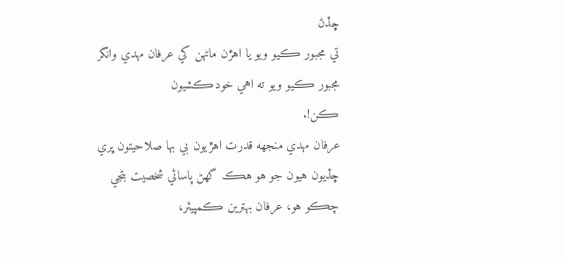ڇڏڻ
تي مجبور ڪيو ويو يا اهڙن ماڻهن کي عرفان مهدي وانگر مجبور ڪيو ويو ته اهي خودڪشيون
ڪن!.
عرفان مهدي منجهه قدرت اهڙيون بي بها صلاحيتون ڀري
ڇڏيون هيون جو هو هڪ گهڻ پاسائي شخصيت بڻجي چڪو هو، عرفان بهترين ڪمپيئر،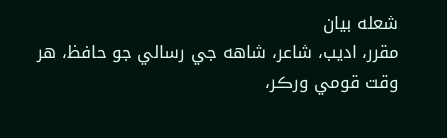شعله بيان
مقرر، اديب، شاعر، شاهه جي رسالي جو حافظ، هر وقت قومي ورڪر،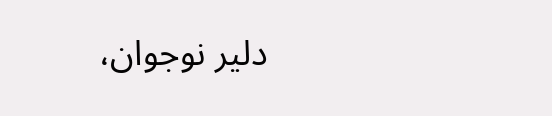دلير نوجوان،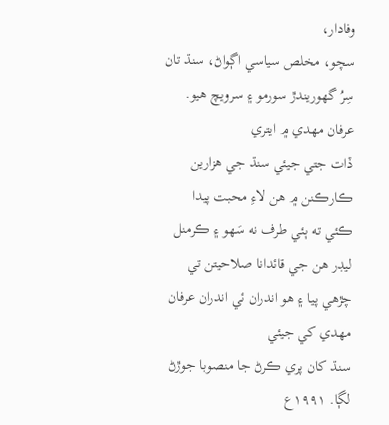وفادار،
سچو، مخلص سياسي اڳواڻ، سنڌ تان سِرُ گهوريندڙ سورمو ۽ سرويچ هيو. عرفان مهدي ۾ ايتري
ڏات جتي جيئي سنڌ جي هزارين ڪارڪنن ۾ هن لاءِ محبت پيدا ڪئي ته ٻئي طرف نه سَهو ۽ ڪرمنل
ليڊر هن جي قائدانا صلاحيتن تي چڙهي پيا ۽ هو اندران ئي اندران عرفان مهدي کي جيئي
سنڌ کان پري ڪرڻ جا منصوبا جوڙڻ لڳا. ۱۹۹۱ع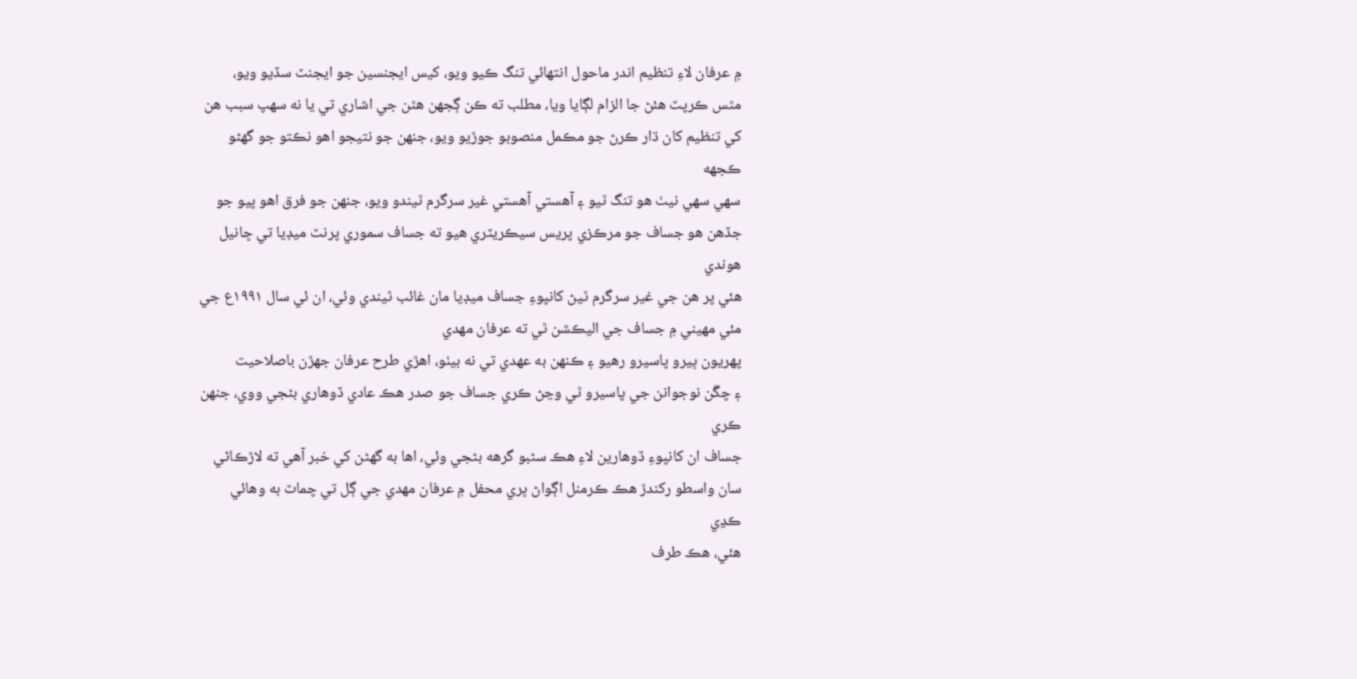۾ عرفان لاءِ تنظيم اندر ماحول انتهائي تنگ ڪيو ويو، کيس ايجنسين جو ايجنٽ سڏيو ويو،
مٿس ڪرپٽ هئڻ جا الزام لڳايا ويا، مطلب ته ڪن ڳجهن هٿن جي اشاري تي يا نه سهپ سبب هن
کي تنظيم کان ڌار ڪرڻ جو مڪمل منصوبو جوڙيو ويو، جنهن جو نتيجو اهو نڪتو جو گهڻو ڪجهه
سهي سهي نيٺ هو تنگ ٿيو ۽ آهستي آهستي غير سرگرم ٿيندو ويو، جنهن جو فرق اهو پيو جو
جڏهن هو جساف جو مرڪزي پريس سيڪريٽري هيو ته جساف سموري پرنٽ ميڊيا تي ڇانيل هوندي
هئي پر هن جي غير سرگرم ٿيڻ کانپوءِ جساف ميڊيا مان غائب ٿيندي وئي، ان ئي سال ۱۹۹۱ع جي مئي مهيني ۾ جساف جي اليڪشن ٿي ته عرفان مهدي
پهريون ڀيرو پاسيرو رهيو ۽ ڪنهن به عهدي تي نه بيٺو، اهڙي طرح عرفان جهڙن باصلاحيت
۽ چڱن نوجوانن جي پاسيرو ٿي وڃڻ ڪري جساف جو صدر هڪ عادي ڏوهاري بڻجي ووي، جنهن ڪري
جساف ان کانپوءِ ڏوهارين لاءِ هڪ سڻبو گرهه بڻجي وئي، اها به گهڻن کي خبر آهي ته لاڙڪاڻي
سان واسطو رکندڙ هڪ ڪرمنل اڳواڻ ڀري محفل ۾ عرفان مهدي جي ڳل تي چماٽ به وهائي ڪڍي
هئي، هڪ طرف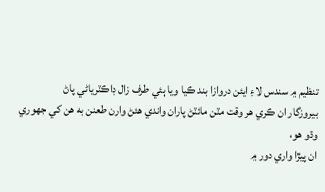تنظيم ۾ سندس لاءِ ايئن دروازا بند ڪيا ويا ٻئي طرف زال ڊاڪٽرياڻي پاڻ
بيروزگار ان ڪري هر وقت مٽن مائٽڻ پاران واندي هئڻ وارن طعنن به هن کي جهوري وڌو هو،
ان پيڙا واري دور ۾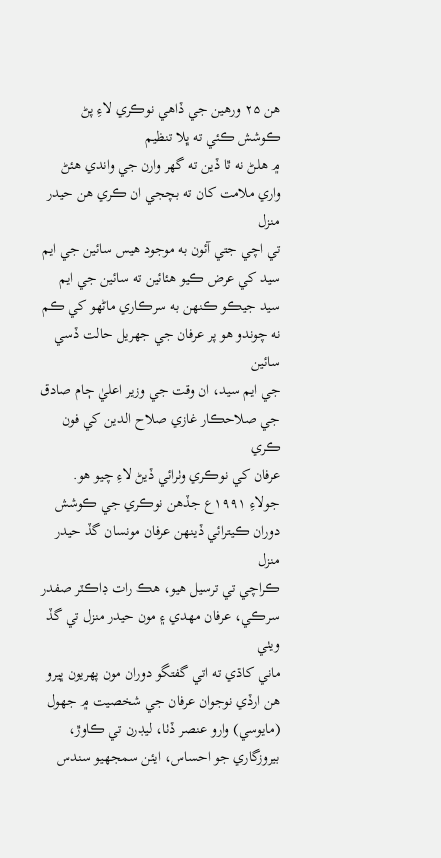هن ۲۵ ورهين جي ڏاهي نوڪري لاءِ پڻ ڪوشش ڪئي ته ڀلا تنظيم
۾ هلڻ نه ٿا ڏين ته گهر وارن جي واندي هئڻ واري ملامت کان ته بچجي ان ڪري هن حيدر منزل
تي اچي جتي آئون به موجود هيس سائين جي ايم سيد کي عرض ڪيو هئائين ته سائين جي ايم
سيد جيڪو ڪنهن به سرڪاري ماڻهو کي ڪم نه چوندو هو پر عرفان جي جهريل حالت ڏسي سائين
جي ايم سيد، ان وقت جي وزير اعليٰ ڄام صادق جي صلاحڪار غازي صلاح الدين کي فون ڪري
عرفان کي نوڪري وٺرائي ڏيڻ لاءِ چيو هو.
جولاءِ ۱۹۹۱ع جڏهن نوڪري جي ڪوشش دوران ڪيترائي ڏينهن عرفان مونسان گڏ حيدر منزل
ڪراچي تي ترسيل هيو، هڪ رات ڊاڪٽر صفدر سرڪي، عرفان مهدي ۽ مون حيدر منزل تي گڏ ويٺي
ماني کاڌي ته اتي گفتگو دوران مون پهريون ڀيرو هن ارڏي نوجوان عرفان جي شخصيت ۾ جهول
(مايوسي) وارو عنصر ڏٺا، ليڊرن تي ڪاوڙ، بيروزگاري جو احساس، ايئن سمجهيو سندس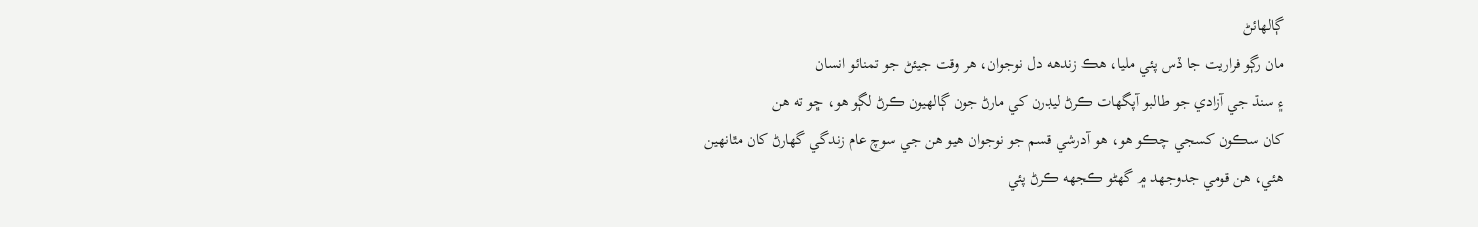ڳالهائڻ
مان رڳو فراريت جا ڏس پئي مليا، هڪ زندهه دل نوجوان، هر وقت جيئڻ جو تمنائو انسان
۽ سنڌ جي آزادي جو طالبو آپگهات ڪرڻ ليڊرن کي مارڻ جون ڳالهيون ڪرڻ لڳو هو، ڇو ته هن
کان سڪون کسجي چڪو هو، هو آدرشي قسم جو نوجوان هيو هن جي سوچ عام زندگي گهارڻ کان مٿانهين
هئي، هن قومي جدوجهد ۾ گهڻو ڪجهه ڪرڻ پئي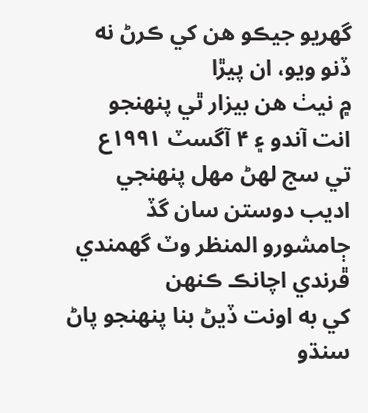گهريو جيڪو هن کي ڪرڻ نه ڏنو ويو، ان پيڙا
۾ نيٺ هن بيزار ٿي پنهنجو انت آندو ۽ ۴ آگسٽ ۱۹۹۱ع
تي سج لهڻ مهل پنهنجي اديب دوستن سان گڏ ڄامشورو المنظر وٽ گهمندي ڦرندي اچانڪ ڪنهن
کي به اونت ڏيڻ بنا پنهنجو پاڻ سنڌو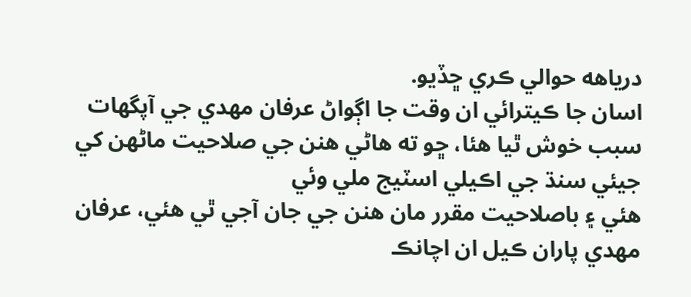درياهه حوالي ڪري ڇڏيو.
اسان جا ڪيترائي ان وقت جا اڳواڻ عرفان مهدي جي آپگهات
سبب خوش ٿيا هئا، ڇو ته هاڻي هنن جي صلاحيت ماڻهن کي جيئي سنڌ جي اڪيلي اسٽيج ملي وئي
هئي ۽ باصلاحيت مقرر مان هنن جي جان آجي ٿي هئي، عرفان مهدي پاران ڪيل ان اچانڪ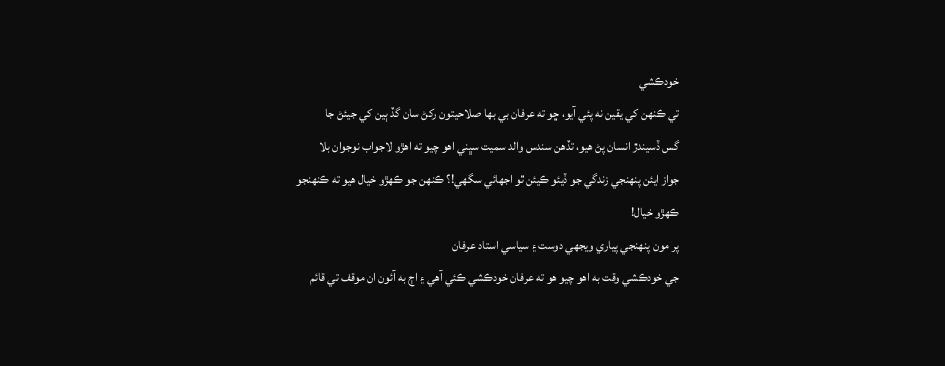خودڪشي
تي ڪنهن کي يقين نه پئي آيو، ڇو ته عرفان بي بها صلاحيتون رکڻ سان گڏ ٻين کي جيئڻ جا
گس ڏسيندڙ انسان پڻ هيو، تڏهن سندس والد سميت سڀني اهو چيو ته اهڙو لاجواب نوجوان بلا
جواز ايئن پنهنجي زندگي جو ڏيئو ڪيئن ٿو اجهائي سگهي!؟ ڪنهن جو ڪهڙو خيال هيو ته ڪنهنجو
ڪهڙو خيال!
پر مون پنهنجي پياري ويجهي دوست ۽ سياسي استاد عرفان
جي خودڪشي وقت به اهو چيو هو ته عرفان خودڪشي ڪئي آهي ۽ اڄ به آئون ان موقف تي قائم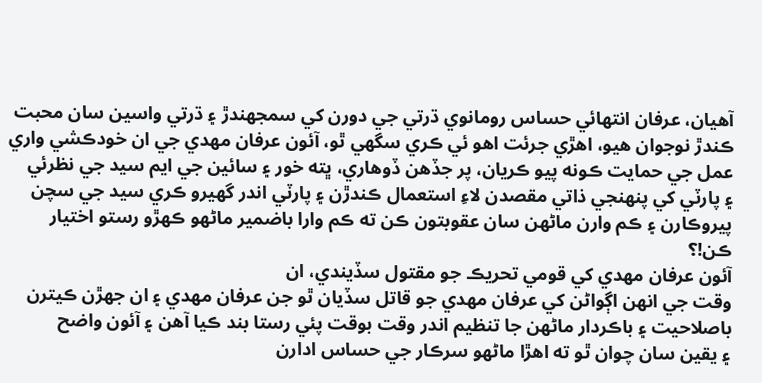آهيان، عرفان انتهائي حساس رومانوي ڌرتي جي دورن کي سمجهندڙ ۽ ڌرتي واسين سان محبت
ڪندڙ نوجوان هيو، اهڙي جرئت اهو ئي ڪري سگهي ٿو، آئون عرفان مهدي جي ان خودڪشي واري
عمل جي حمايت ڪونه پيو ڪريان، پر جڏهن ڏوهاري، ڀته خور ۽ سائين جي ايم سيد جي نظرئي
۽ پارٽي کي پنهنجي ذاتي مقصدن لاءِ استعمال ڪندڙن ۽ پارٽي اندر گهيرو ڪري سيد جي سچن
پيروڪارن ۽ ڪم وارن ماڻهن سان عقوبتون ڪن ته ڪم وارا باضمير ماڻهو ڪهڙو رستو اختيار
ڪن!؟
آئون عرفان مهدي کي قومي تحريڪ جو مقتول سڏيندي، ان
وقت جي انهن اڳواڻن کي عرفان مهدي جو قاتل سڏيان ٿو جن عرفان مهدي ۽ ان جهڙن ڪيترن
باصلاحيت ۽ باڪردار ماڻهن جا تنظيم اندر وقت بوقت پئي رستا بند ڪيا آهن ۽ آئون واضح
۽ يقين سان چوان ٿو ته اهڙا ماڻهو سرڪار جي حساس ادارن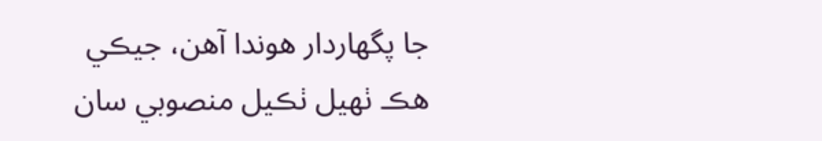جا پگهاردار هوندا آهن، جيڪي
هڪ ٺهيل ٺڪيل منصوبي سان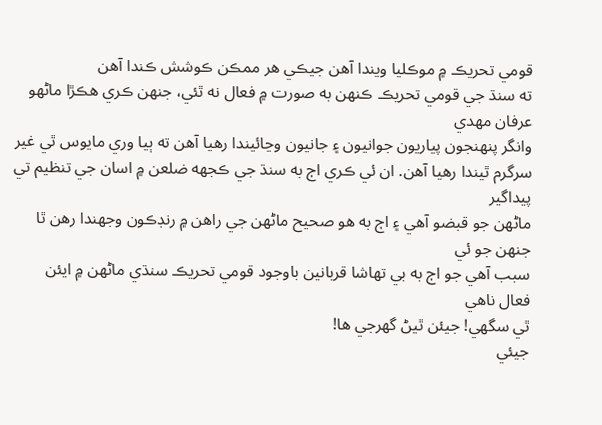قومي تحريڪ ۾ موڪليا ويندا آهن جيڪي هر ممڪن ڪوشش ڪندا آهن
ته سنڌ جي قومي تحريڪ ڪنهن به صورت ۾ فعال نه ٿئي، جنهن ڪري هڪڙا ماڻهو عرفان مهدي
وانگر پنهنجون پياريون جوانيون ۽ جانيون وڃائيندا رهيا آهن ته ٻيا وري مايوس ٿي غير
سرگرم ٿيندا رهيا آهن. ان ئي ڪري اڄ به سنڌ جي ڪجهه ضلعن ۾ اسان جي تنظيم تي پيداگير
ماڻهن جو قبضو آهي ۽ اڄ به هو صحيح ماڻهن جي راهن ۾ رنڊڪون وجھندا رهن ٿا جنهن جو ئي
سبب آهي جو اڄ به بي تهاشا قربانين باوجود قومي تحريڪ سنڌي ماڻهن ۾ ايئن فعال ناهي
ٿي سگهي! جيئن ٿيڻ گهرجي ها!
جيئي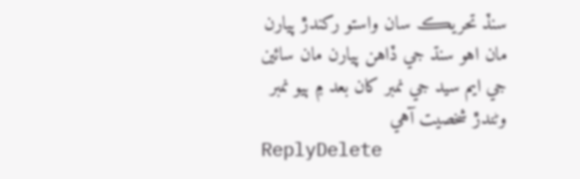سنڏ تحريڪ سان واستو رکندڙ پيارن مان اهو سنڌ جي ڏاهن پيارن مان سائين جي ايم سيد جي نمبر کان بعد ۾ ٻيو نمبر وڻندڙ شخصيت آهي
ReplyDelete